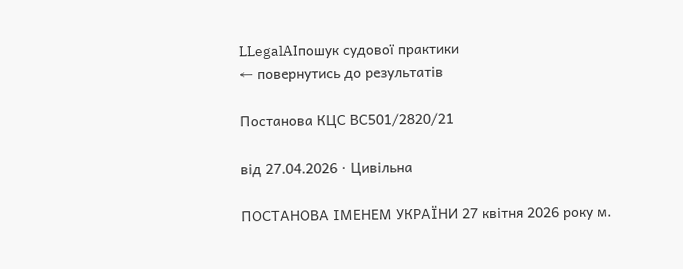LLegalAIпошук судової практики
← повернутись до результатів

Постанова КЦС ВС501/2820/21

від 27.04.2026 · Цивільна

ПОСТАНОВА ІМЕНЕМ УКРАЇНИ 27 квітня 2026 року м.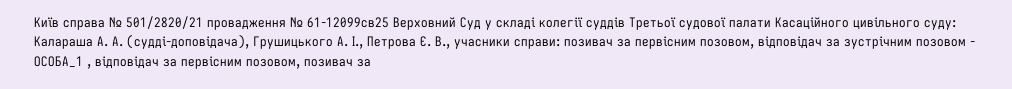Київ справа № 501/2820/21 провадження № 61-12099св25 Верховний Суд у складі колегії суддів Третьої судової палати Касаційного цивільного суду: Калараша А. А. (судді-доповідача), Грушицького А. І., Петрова Є. В., учасники справи: позивач за первісним позовом, відповідач за зустрічним позовом - ОСОБА_1 , відповідач за первісним позовом, позивач за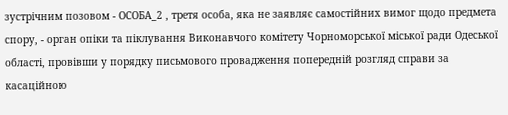зустрічним позовом - ОСОБА_2 , третя особа, яка не заявляє самостійних вимог щодо предмета спору, - орган опіки та піклування Виконавчого комітету Чорноморської міської ради Одеської області, провівши у порядку письмового провадження попередній розгляд справи за касаційною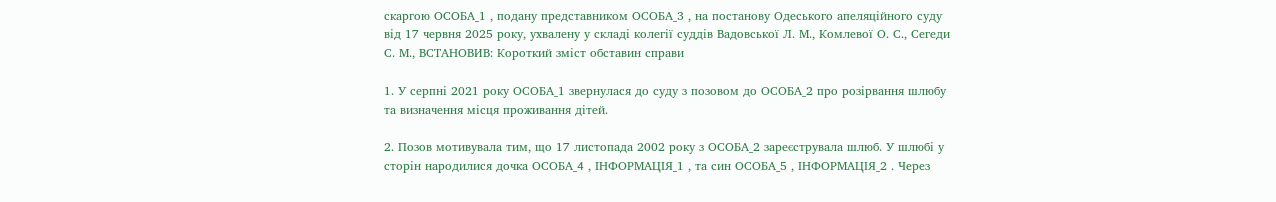скаргою ОСОБА_1 , подану представником ОСОБА_3 , на постанову Одеського апеляційного суду від 17 червня 2025 року, ухвалену у складі колегії суддів Вадовської Л. М., Комлевої О. С., Сегеди С. М., ВСТАНОВИВ: Короткий зміст обставин справи

1. У серпні 2021 року ОСОБА_1 звернулася до суду з позовом до ОСОБА_2 про розірвання шлюбу та визначення місця проживання дітей.

2. Позов мотивувала тим, що 17 листопада 2002 року з ОСОБА_2 зареєструвала шлюб. У шлюбі у сторін народилися дочка ОСОБА_4 , ІНФОРМАЦІЯ_1 , та син ОСОБА_5 , ІНФОРМАЦІЯ_2 . Через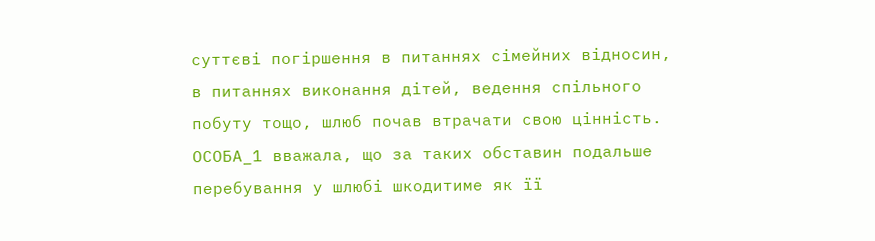суттєві погіршення в питаннях сімейних відносин, в питаннях виконання дітей, ведення спільного побуту тощо, шлюб почав втрачати свою цінність. ОСОБА_1 вважала, що за таких обставин подальше перебування у шлюбі шкодитиме як її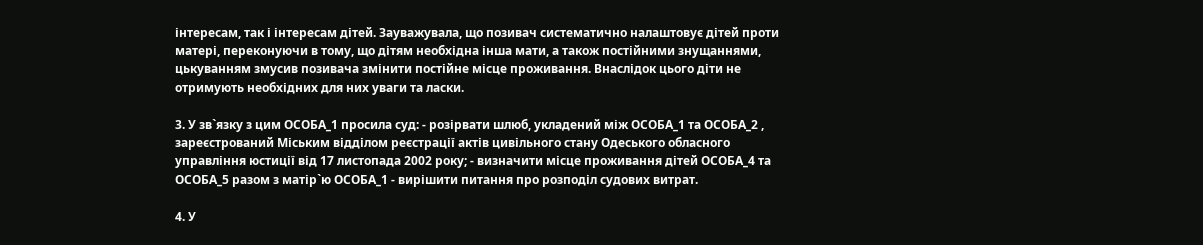інтересам, так і інтересам дітей. Зауважувала, що позивач систематично налаштовує дітей проти матері, переконуючи в тому, що дітям необхідна інша мати, а також постійними знущаннями, цькуванням змусив позивача змінити постійне місце проживання. Внаслідок цього діти не отримують необхідних для них уваги та ласки.

3. У зв`язку з цим ОСОБА_1 просила суд: - розірвати шлюб, укладений між ОСОБА_1 та ОСОБА_2 , зареєстрований Міським відділом реєстрації актів цивільного стану Одеського обласного управління юстиції від 17 листопада 2002 року; - визначити місце проживання дітей ОСОБА_4 та ОСОБА_5 разом з матір`ю ОСОБА_1 - вирішити питання про розподіл судових витрат.

4. У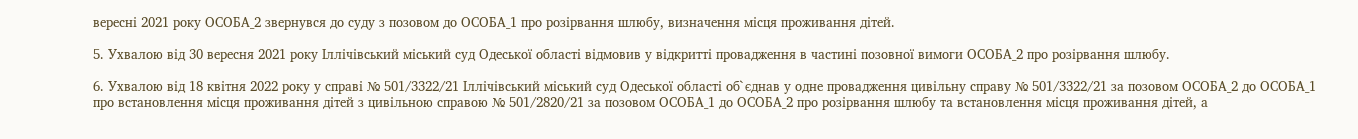вересні 2021 року ОСОБА_2 звернувся до суду з позовом до ОСОБА_1 про розірвання шлюбу, визначення місця проживання дітей.

5. Ухвалою від 30 вересня 2021 року Іллічівський міський суд Одеської області відмовив у відкритті провадження в частині позовної вимоги ОСОБА_2 про розірвання шлюбу.

6. Ухвалою від 18 квітня 2022 року у справі № 501/3322/21 Іллічівський міський суд Одеської області об`єднав у одне провадження цивільну справу № 501/3322/21 за позовом ОСОБА_2 до ОСОБА_1 про встановлення місця проживання дітей з цивільною справою № 501/2820/21 за позовом ОСОБА_1 до ОСОБА_2 про розірвання шлюбу та встановлення місця проживання дітей, а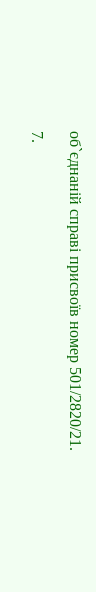об`єднаній справі присвоїв номер 501/2820/21.

7.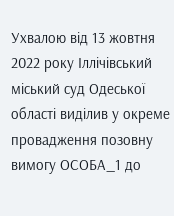Ухвалою від 13 жовтня 2022 року Іллічівський міський суд Одеської області виділив у окреме провадження позовну вимогу ОСОБА_1 до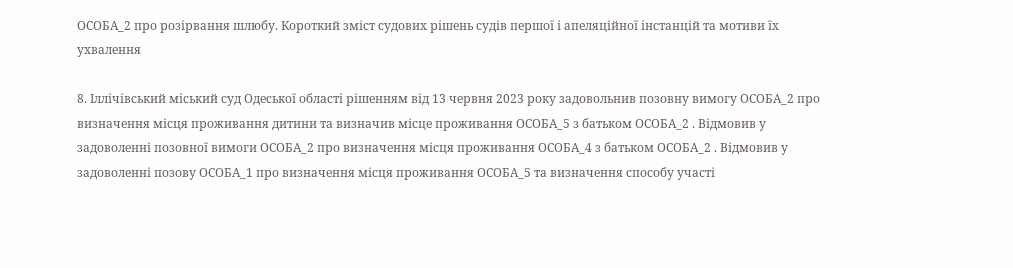ОСОБА_2 про розірвання шлюбу. Короткий зміст судових рішень судів першої і апеляційної інстанцій та мотиви їх ухвалення

8. Іллічівський міський суд Одеської області рішенням від 13 червня 2023 року задовольнив позовну вимогу ОСОБА_2 про визначення місця проживання дитини та визначив місце проживання ОСОБА_5 з батьком ОСОБА_2 . Відмовив у задоволенні позовної вимоги ОСОБА_2 про визначення місця проживання ОСОБА_4 з батьком ОСОБА_2 . Відмовив у задоволенні позову ОСОБА_1 про визначення місця проживання ОСОБА_5 та визначення способу участі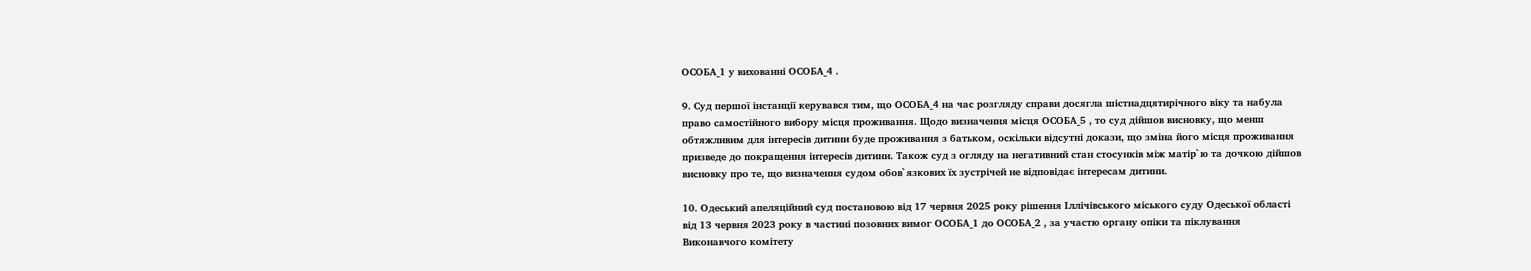ОСОБА_1 у вихованні ОСОБА_4 .

9. Суд першої інстанції керувався тим, що ОСОБА_4 на час розгляду справи досягла шістнадцятирічного віку та набула право самостійного вибору місця проживання. Щодо визначення місця ОСОБА_5 , то суд дійшов висновку, що менш обтяжливим для інтересів дитини буде проживання з батьком, оскільки відсутні докази, що зміна його місця проживання призведе до покращення інтересів дитини. Також суд з огляду на негативний стан стосунків між матір`ю та дочкою дійшов висновку про те, що визначення судом обов`язкових їх зустрічей не відповідає інтересам дитини.

10. Одеський апеляційний суд постановою від 17 червня 2025 року рішення Іллічівського міського суду Одеської області від 13 червня 2023 року в частині позовних вимог ОСОБА_1 до ОСОБА_2 , за участю органу опіки та піклування Виконавчого комітету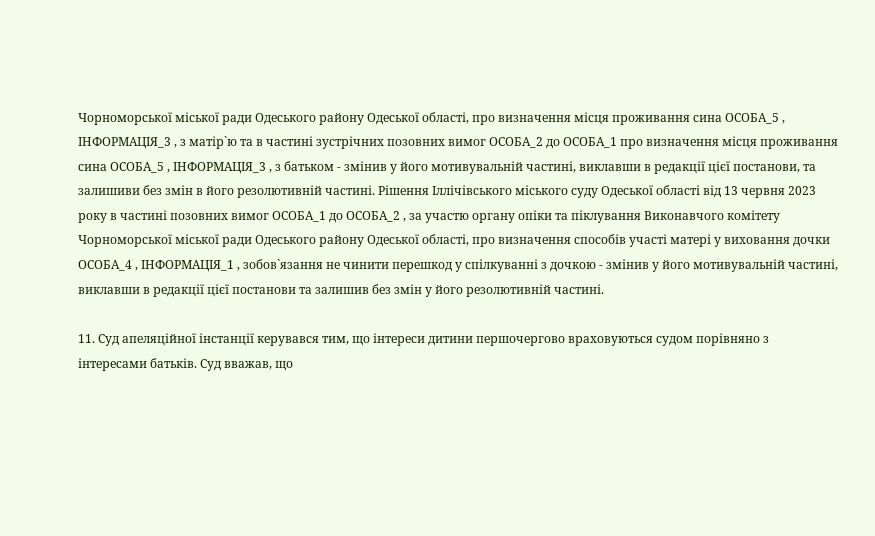Чорноморської міської ради Одеського району Одеської області, про визначення місця проживання сина ОСОБА_5 , ІНФОРМАЦІЯ_3 , з матір`ю та в частині зустрічних позовних вимог ОСОБА_2 до ОСОБА_1 про визначення місця проживання сина ОСОБА_5 , ІНФОРМАЦІЯ_3 , з батьком - змінив у його мотивувальній частині, виклавши в редакції цієї постанови, та залишиви без змін в його резолютивній частині. Рішення Іллічівського міського суду Одеської області від 13 червня 2023 року в частині позовних вимог ОСОБА_1 до ОСОБА_2 , за участю органу опіки та піклування Виконавчого комітету Чорноморської міської ради Одеського району Одеської області, про визначення способів участі матері у виховання дочки ОСОБА_4 , ІНФОРМАЦІЯ_1 , зобов`язання не чинити перешкод у спілкуванні з дочкою - змінив у його мотивувальній частині, виклавши в редакції цієї постанови та залишив без змін у його резолютивній частині.

11. Суд апеляційної інстанції керувався тим, що інтереси дитини першочергово враховуються судом порівняно з інтересами батьків. Суд вважав, що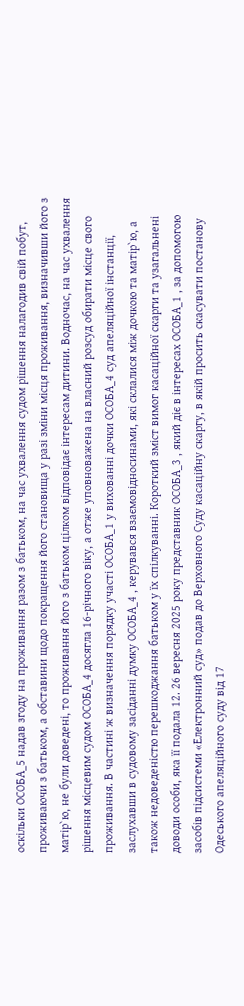оскільки ОСОБА_5 надав згоду на проживання разом з батьком, на час ухвалення судом рішення налагодив свій побут, проживаючи з батьком, а обставини щодо покращення його становища у разі зміни місця проживання, визначивши його з матір`ю, не були доведені, то проживання його з батьком цілком відповідає інтересам дитини. Водночас, на час ухвалення рішення місцевим судом ОСОБА_4 досягла 16-річного віку, а отже уповноважена на власний розсуд обирати місце свого проживання. В частині ж визначення порядку участі ОСОБА_1 у вихованні дочки ОСОБА_4 суд апеляційної інстанції, заслухавши в судовому засіданні думку ОСОБА_4 , керувався взаємовідносинами, які склалися між дочкою та матір`ю, а також недоведеністю перешкоджання батьком у їх спілкуванні. Короткий зміст вимог касаційної скарги та узагальнені доводи особи, яка її подала 12. 26 вересня 2025 року представник ОСОБА_3 , який діє в інтересах ОСОБА_1 , за допомогою засобів підсистеми «Електронний суд» подав до Верховного Суду касаційну скаргу, в якій просить скасувати постанову Одеського апеляційного суду від 17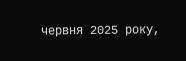червня 2025 року,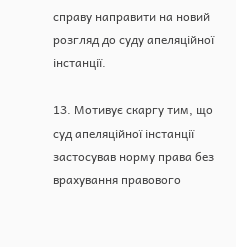справу направити на новий розгляд до суду апеляційної інстанції.

13. Мотивує скаргу тим, що суд апеляційної інстанції застосував норму права без врахування правового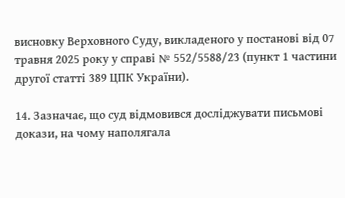висновку Верховного Суду, викладеного у постанові від 07 травня 2025 року у справі № 552/5588/23 (пункт 1 частини другої статті 389 ЦПК України).

14. Зазначає, що суд відмовився досліджувати письмові докази, на чому наполягала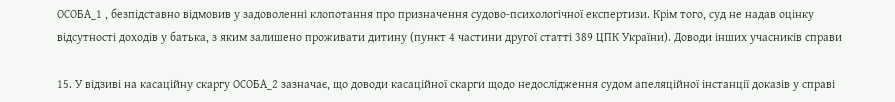ОСОБА_1 , безпідставно відмовив у задоволенні клопотання про призначення судово-психологічної експертизи. Крім того, суд не надав оцінку відсутності доходів у батька, з яким залишено проживати дитину (пункт 4 частини другої статті 389 ЦПК України). Доводи інших учасників справи

15. У відзиві на касаційну скаргу ОСОБА_2 зазначає, що доводи касаційної скарги щодо недослідження судом апеляційної інстанції доказів у справі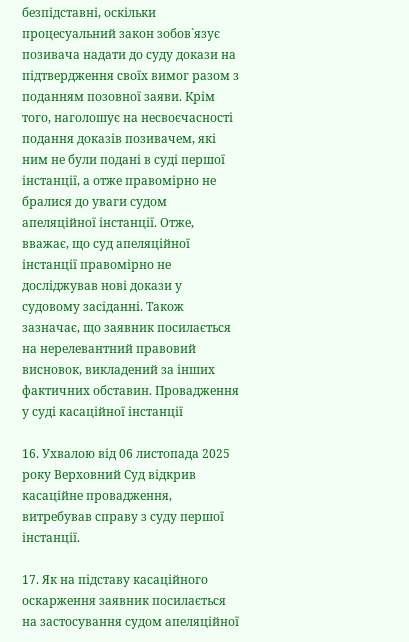безпідставні, оскільки процесуальний закон зобов`язує позивача надати до суду докази на підтвердження своїх вимог разом з поданням позовної заяви. Крім того, наголошує на несвоєчасності подання доказів позивачем, які ним не були подані в суді першої інстанції, а отже правомірно не бралися до уваги судом апеляційної інстанції. Отже, вважає, що суд апеляційної інстанції правомірно не досліджував нові докази у судовому засіданні. Також зазначає, що заявник посилається на нерелевантний правовий висновок, викладений за інших фактичних обставин. Провадження у суді касаційної інстанції

16. Ухвалою від 06 листопада 2025 року Верховний Суд відкрив касаційне провадження, витребував справу з суду першої інстанції.

17. Як на підставу касаційного оскарження заявник посилається на застосування судом апеляційної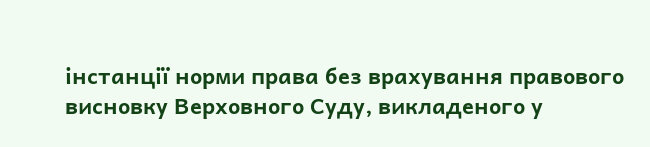інстанції норми права без врахування правового висновку Верховного Суду, викладеного у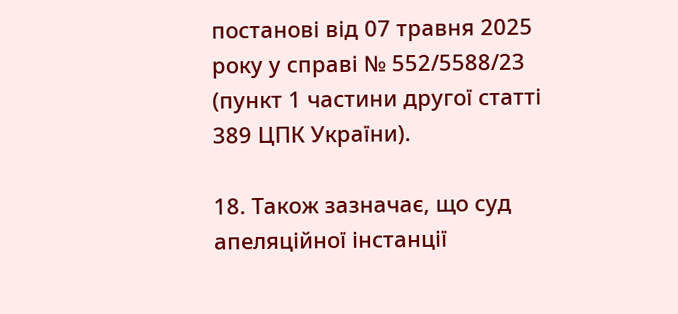постанові від 07 травня 2025 року у справі № 552/5588/23 (пункт 1 частини другої статті 389 ЦПК України).

18. Також зазначає, що суд апеляційної інстанції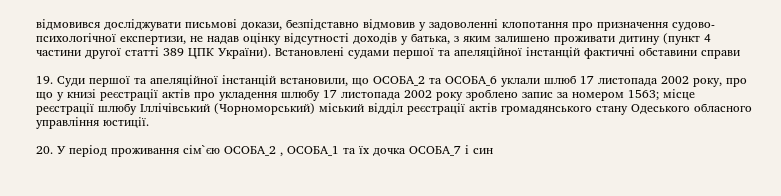відмовився досліджувати письмові докази, безпідставно відмовив у задоволенні клопотання про призначення судово-психологічної експертизи, не надав оцінку відсутності доходів у батька, з яким залишено проживати дитину (пункт 4 частини другої статті 389 ЦПК України). Встановлені судами першої та апеляційної інстанцій фактичні обставини справи

19. Суди першої та апеляційної інстанцій встановили, що ОСОБА_2 та ОСОБА_6 уклали шлюб 17 листопада 2002 року, про що у книзі реєстрації актів про укладення шлюбу 17 листопада 2002 року зроблено запис за номером 1563; місце реєстрації шлюбу Іллічівський (Чорноморський) міський відділ реєстрації актів громадянського стану Одеського обласного управління юстиції.

20. У період проживання сім`єю ОСОБА_2 , ОСОБА_1 та їх дочка ОСОБА_7 і син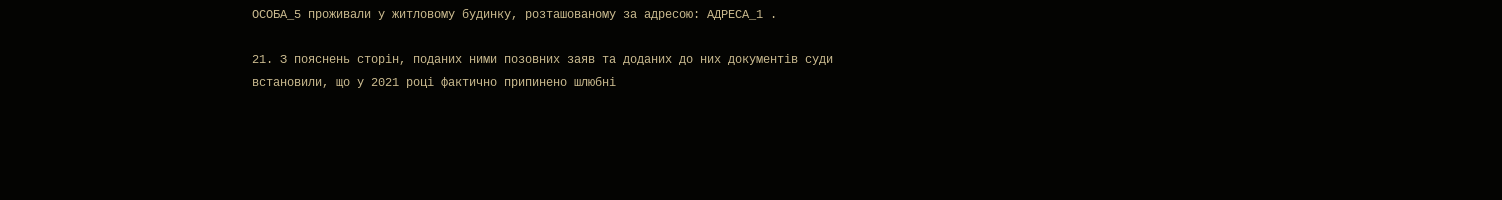ОСОБА_5 проживали у житловому будинку, розташованому за адресою: АДРЕСА_1 .

21. З пояснень сторін, поданих ними позовних заяв та доданих до них документів суди встановили, що у 2021 році фактично припинено шлюбні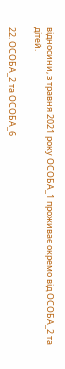відносини, з травня 2021 року ОСОБА_1 проживає окремо від ОСОБА_2 та дітей.

22. ОСОБА_2 та ОСОБА_6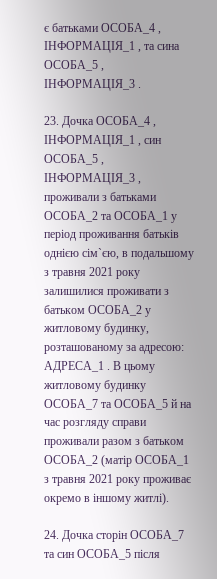є батьками ОСОБА_4 , ІНФОРМАЦІЯ_1 , та сина ОСОБА_5 , ІНФОРМАЦІЯ_3 .

23. Дочка ОСОБА_4 , ІНФОРМАЦІЯ_1 , син ОСОБА_5 , ІНФОРМАЦІЯ_3 , проживали з батьками ОСОБА_2 та ОСОБА_1 у період проживання батьків однією сім`єю, в подальшому з травня 2021 року залишилися проживати з батьком ОСОБА_2 у житловому будинку, розташованому за адресою: АДРЕСА_1 . В цьому житловому будинку ОСОБА_7 та ОСОБА_5 й на час розгляду справи проживали разом з батьком ОСОБА_2 (матір ОСОБА_1 з травня 2021 року проживає окремо в іншому житлі).

24. Дочка сторін ОСОБА_7 та син ОСОБА_5 після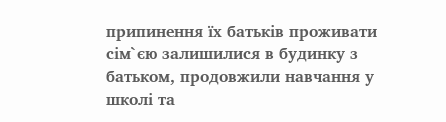припинення їх батьків проживати сім`єю залишилися в будинку з батьком, продовжили навчання у школі та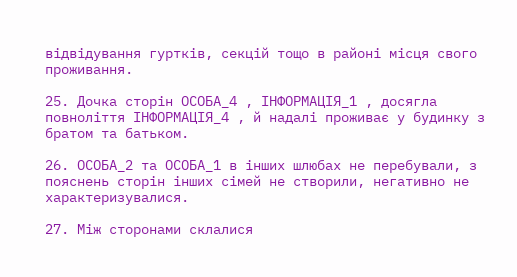відвідування гуртків, секцій тощо в районі місця свого проживання.

25. Дочка сторін ОСОБА_4 , ІНФОРМАЦІЯ_1 , досягла повноліття ІНФОРМАЦІЯ_4 , й надалі проживає у будинку з братом та батьком.

26. ОСОБА_2 та ОСОБА_1 в інших шлюбах не перебували, з пояснень сторін інших сімей не створили, негативно не характеризувалися.

27. Між сторонами склалися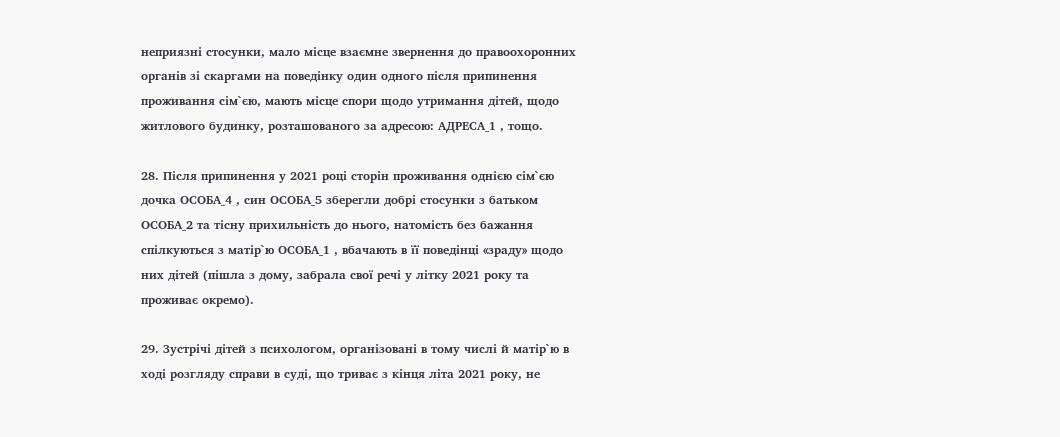неприязні стосунки, мало місце взаємне звернення до правоохоронних органів зі скаргами на поведінку один одного після припинення проживання сім`єю, мають місце спори щодо утримання дітей, щодо житлового будинку, розташованого за адресою: АДРЕСА_1 , тощо.

28. Після припинення у 2021 році сторін проживання однією сім`єю дочка ОСОБА_4 , син ОСОБА_5 зберегли добрі стосунки з батьком ОСОБА_2 та тісну прихильність до нього, натомість без бажання спілкуються з матір`ю ОСОБА_1 , вбачають в її поведінці «зраду» щодо них дітей (пішла з дому, забрала свої речі у літку 2021 року та проживає окремо).

29. Зустрічі дітей з психологом, організовані в тому числі й матір`ю в ході розгляду справи в суді, що триває з кінця літа 2021 року, не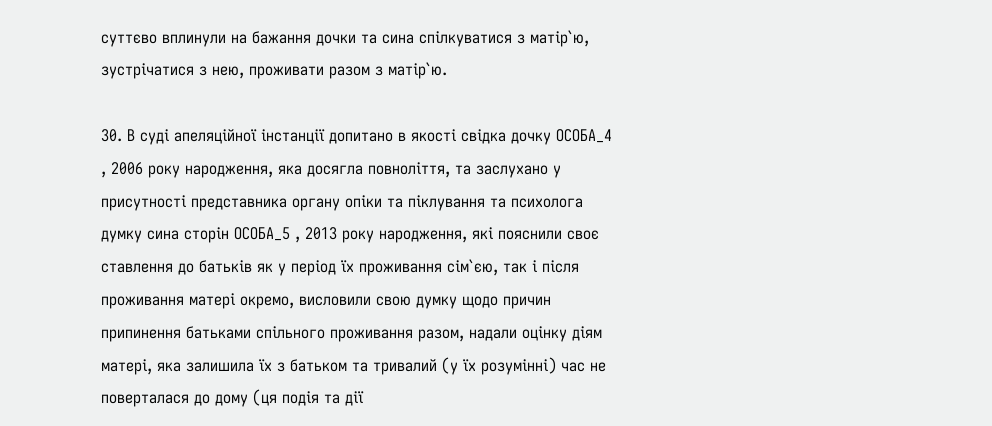суттєво вплинули на бажання дочки та сина спілкуватися з матір`ю, зустрічатися з нею, проживати разом з матір`ю.

30. В суді апеляційної інстанції допитано в якості свідка дочку ОСОБА_4 , 2006 року народження, яка досягла повноліття, та заслухано у присутності представника органу опіки та піклування та психолога думку сина сторін ОСОБА_5 , 2013 року народження, які пояснили своє ставлення до батьків як у період їх проживання сім`єю, так і після проживання матері окремо, висловили свою думку щодо причин припинення батьками спільного проживання разом, надали оцінку діям матері, яка залишила їх з батьком та тривалий (у їх розумінні) час не поверталася до дому (ця подія та дії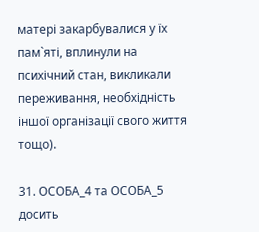матері закарбувалися у їх пам`яті, вплинули на психічний стан, викликали переживання, необхідність іншої організації свого життя тощо).

31. ОСОБА_4 та ОСОБА_5 досить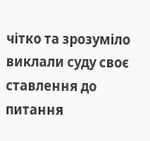чітко та зрозуміло виклали суду своє ставлення до питання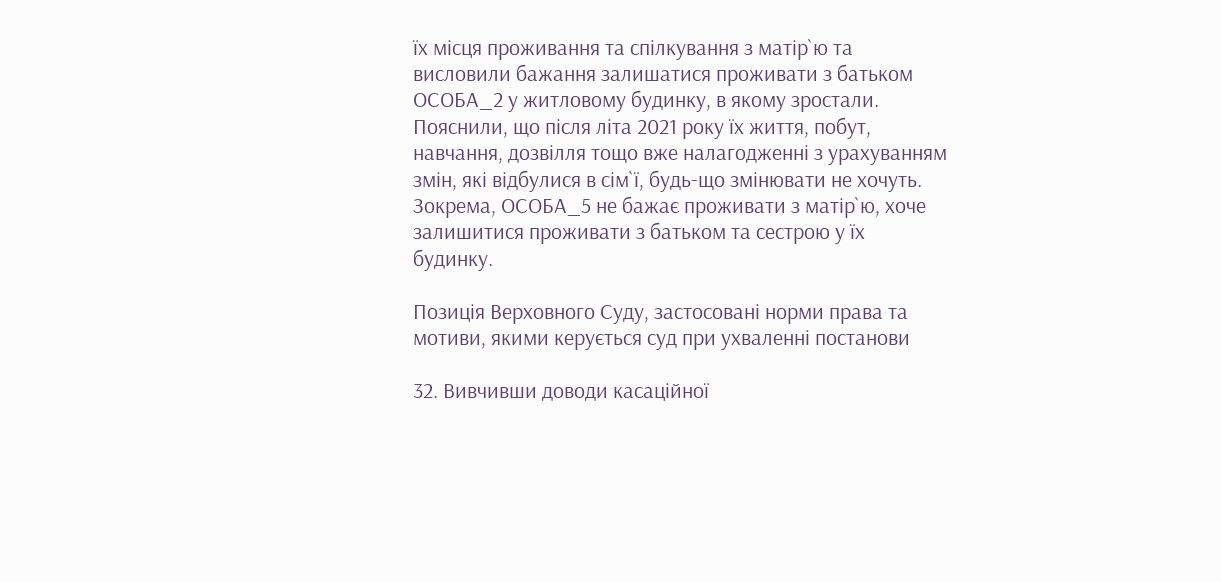їх місця проживання та спілкування з матір`ю та висловили бажання залишатися проживати з батьком ОСОБА_2 у житловому будинку, в якому зростали. Пояснили, що після літа 2021 року їх життя, побут, навчання, дозвілля тощо вже налагодженні з урахуванням змін, які відбулися в сім`ї, будь-що змінювати не хочуть. Зокрема, ОСОБА_5 не бажає проживати з матір`ю, хоче залишитися проживати з батьком та сестрою у їх будинку.

Позиція Верховного Суду, застосовані норми права та мотиви, якими керується суд при ухваленні постанови

32. Вивчивши доводи касаційної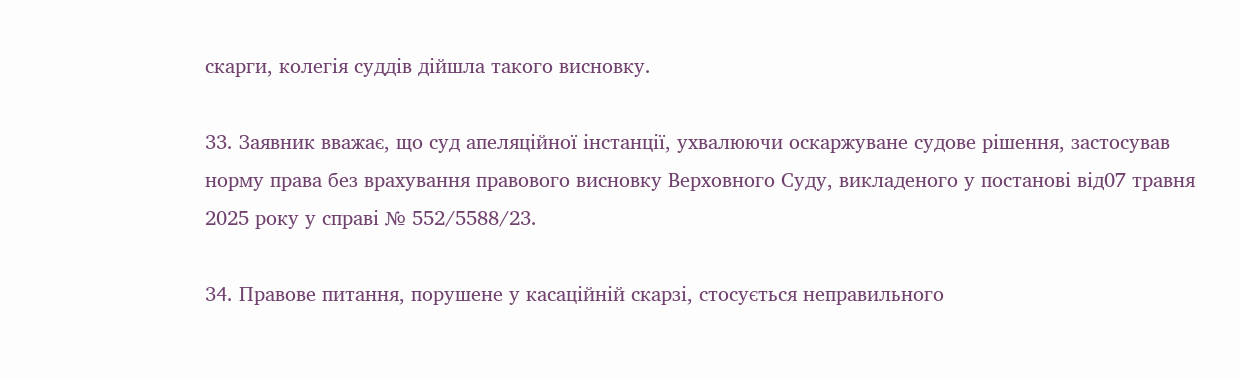скарги, колегія суддів дійшла такого висновку.

33. Заявник вважає, що суд апеляційної інстанції, ухвалюючи оскаржуване судове рішення, застосував норму права без врахування правового висновку Верховного Суду, викладеного у постанові від07 травня 2025 року у справі № 552/5588/23.

34. Правове питання, порушене у касаційній скарзі, стосується неправильного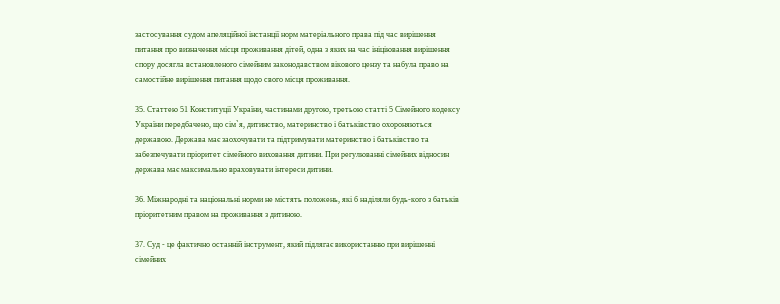застосування судом апеляційної інстанції норм матеріального права під час вирішення питання про визначення місця проживання дітей, одна з яких на час ініціювання вирішення спору досягла встановленого сімейним законодавством вікового цензу та набула право на самостійне вирішення питання щодо свого місця проживання.

35. Статтею 51 Конституції України, частинами другою, третьою статті 5 Сімейного кодексу України передбачено, що сім`я, дитинство, материнство і батьківство охороняються державою. Держава має заохочувати та підтримувати материнство і батьківство та забезпечувати пріоритет сімейного виховання дитини. При регулюванні сімейних відносин держава має максимально враховувати інтереси дитини.

36. Міжнародні та національні норми не містять положень, які б наділяли будь-кого з батьків пріоритетним правом на проживання з дитиною.

37. Суд - це фактично останній інструмент, який підлягає використанню при вирішенні сімейних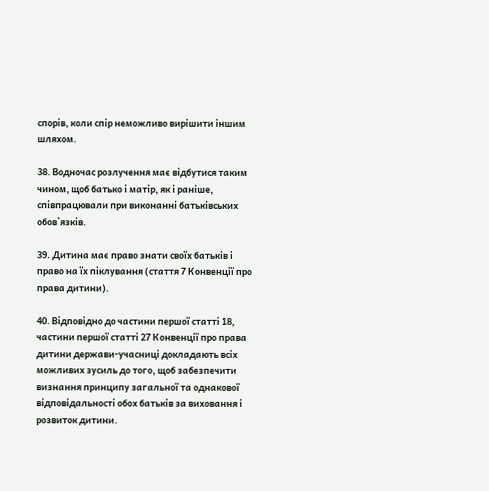спорів, коли спір неможливо вирішити іншим шляхом.

38. Водночас розлучення має відбутися таким чином, щоб батько і матір, як і раніше, співпрацювали при виконанні батьківських обов`язків.

39. Дитина має право знати своїх батьків і право на їх піклування (стаття 7 Конвенції про права дитини).

40. Відповідно до частини першої статті 18, частини першої статті 27 Конвенції про права дитини держави-учасниці докладають всіх можливих зусиль до того, щоб забезпечити визнання принципу загальної та однакової відповідальності обох батьків за виховання і розвиток дитини.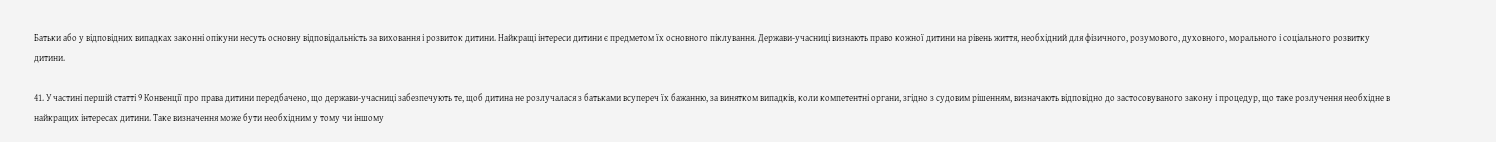Батьки або у відповідних випадках законні опікуни несуть основну відповідальність за виховання і розвиток дитини. Найкращі інтереси дитини є предметом їх основного піклування. Держави-учасниці визнають право кожної дитини на рівень життя, необхідний для фізичного, розумового, духовного, морального і соціального розвитку дитини.

41. У частині першій статті 9 Конвенції про права дитини передбачено, що держави-учасниці забезпечують те, щоб дитина не розлучалася з батьками всупереч їх бажанню, за винятком випадків, коли компетентні органи, згідно з судовим рішенням, визначають відповідно до застосовуваного закону і процедур, що таке розлучення необхідне в найкращих інтересах дитини. Таке визначення може бути необхідним у тому чи іншому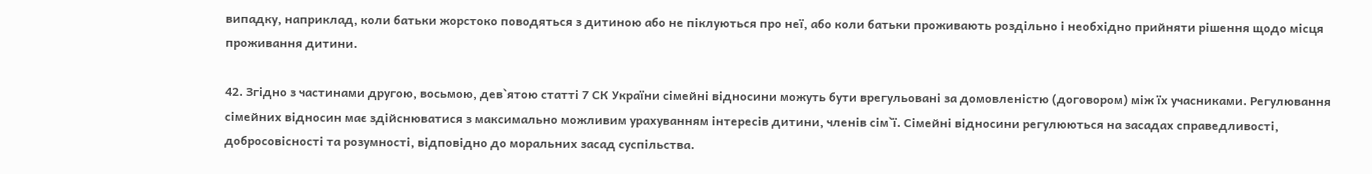випадку, наприклад, коли батьки жорстоко поводяться з дитиною або не піклуються про неї, або коли батьки проживають роздільно і необхідно прийняти рішення щодо місця проживання дитини.

42. Згідно з частинами другою, восьмою, дев`ятою статті 7 СК України сімейні відносини можуть бути врегульовані за домовленістю (договором) між їх учасниками. Регулювання сімейних відносин має здійснюватися з максимально можливим урахуванням інтересів дитини, членів сім`ї. Сімейні відносини регулюються на засадах справедливості, добросовісності та розумності, відповідно до моральних засад суспільства.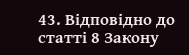43. Відповідно до статті 8 Закону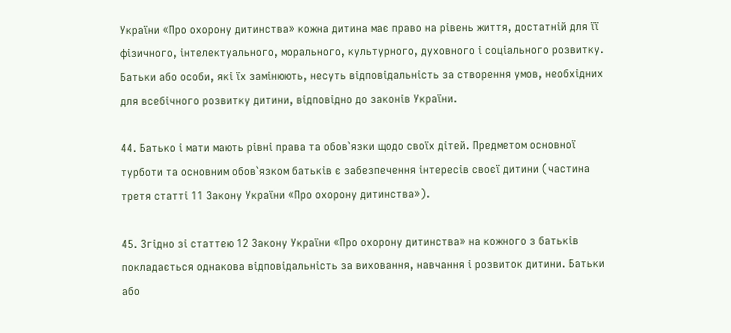України «Про охорону дитинства» кожна дитина має право на рівень життя, достатній для її фізичного, інтелектуального, морального, культурного, духовного і соціального розвитку. Батьки або особи, які їх замінюють, несуть відповідальність за створення умов, необхідних для всебічного розвитку дитини, відповідно до законів України.

44. Батько і мати мають рівні права та обов`язки щодо своїх дітей. Предметом основної турботи та основним обов`язком батьків є забезпечення інтересів своєї дитини (частина третя статті 11 Закону України «Про охорону дитинства»).

45. Згідно зі статтею 12 Закону України «Про охорону дитинства» на кожного з батьків покладається однакова відповідальність за виховання, навчання і розвиток дитини. Батьки або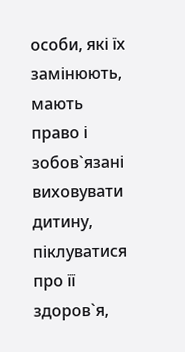особи, які їх замінюють, мають право і зобов`язані виховувати дитину, піклуватися про її здоров`я,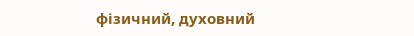фізичний, духовний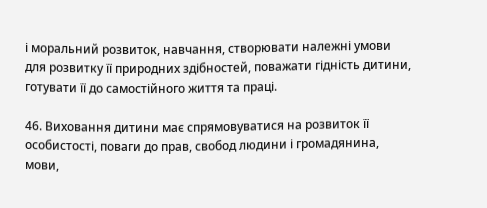і моральний розвиток, навчання, створювати належні умови для розвитку її природних здібностей, поважати гідність дитини, готувати її до самостійного життя та праці.

46. Виховання дитини має спрямовуватися на розвиток її особистості, поваги до прав, свобод людини і громадянина, мови,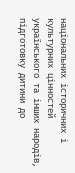національних історичних і культурних цінностей українського та інших народів, підготовку дитини до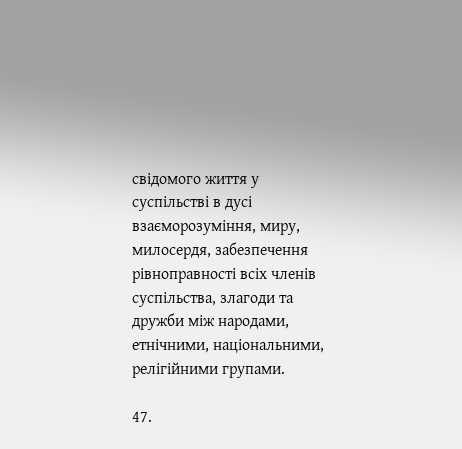свідомого життя у суспільстві в дусі взаєморозуміння, миру, милосердя, забезпечення рівноправності всіх членів суспільства, злагоди та дружби між народами, етнічними, національними, релігійними групами.

47.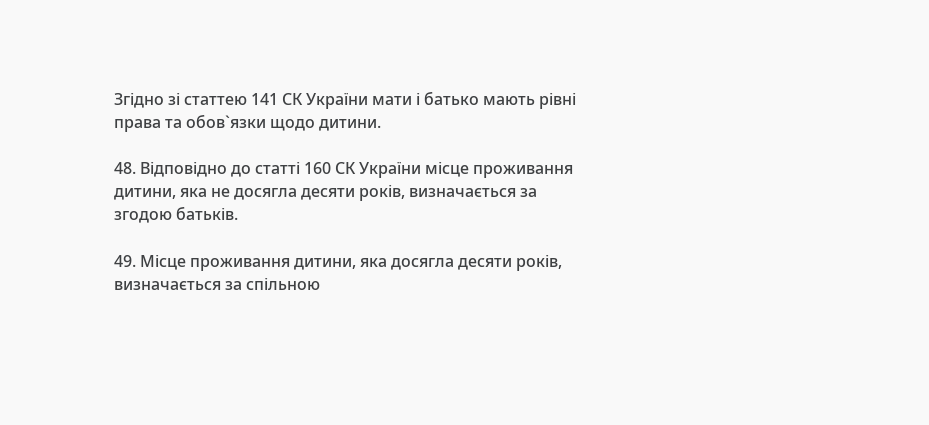Згідно зі статтею 141 СК України мати і батько мають рівні права та обов`язки щодо дитини.

48. Відповідно до статті 160 СК України місце проживання дитини, яка не досягла десяти років, визначається за згодою батьків.

49. Місце проживання дитини, яка досягла десяти років, визначається за спільною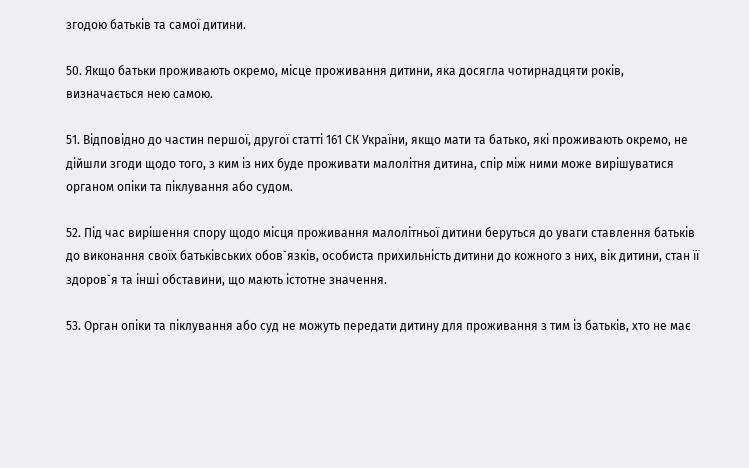згодою батьків та самої дитини.

50. Якщо батьки проживають окремо, місце проживання дитини, яка досягла чотирнадцяти років, визначається нею самою.

51. Відповідно до частин першої, другої статті 161 СК України, якщо мати та батько, які проживають окремо, не дійшли згоди щодо того, з ким із них буде проживати малолітня дитина, спір між ними може вирішуватися органом опіки та піклування або судом.

52. Під час вирішення спору щодо місця проживання малолітньої дитини беруться до уваги ставлення батьків до виконання своїх батьківських обов`язків, особиста прихильність дитини до кожного з них, вік дитини, стан її здоров`я та інші обставини, що мають істотне значення.

53. Орган опіки та піклування або суд не можуть передати дитину для проживання з тим із батьків, хто не має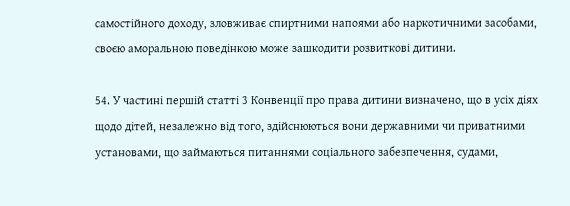самостійного доходу, зловживає спиртними напоями або наркотичними засобами, своєю аморальною поведінкою може зашкодити розвиткові дитини.

54. У частині першій статті 3 Конвенції про права дитини визначено, що в усіх діях щодо дітей, незалежно від того, здійснюються вони державними чи приватними установами, що займаються питаннями соціального забезпечення, судами,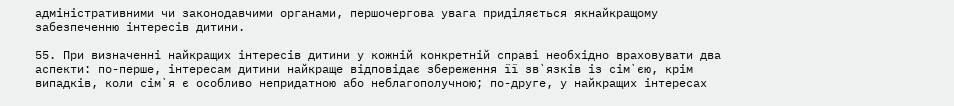адміністративними чи законодавчими органами, першочергова увага приділяється якнайкращому забезпеченню інтересів дитини.

55. При визначенні найкращих інтересів дитини у кожній конкретній справі необхідно враховувати два аспекти: по-перше, інтересам дитини найкраще відповідає збереження її зв`язків із сім`єю, крім випадків, коли сім`я є особливо непридатною або неблагополучною; по-друге, у найкращих інтересах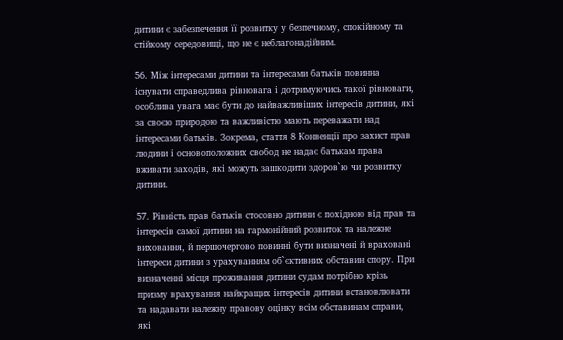дитини є забезпечення її розвитку у безпечному, спокійному та стійкому середовищі, що не є неблагонадійним.

56. Між інтересами дитини та інтересами батьків повинна існувати справедлива рівновага і дотримуючись такої рівноваги, особлива увага має бути до найважливіших інтересів дитини, які за своєю природою та важливістю мають переважати над інтересами батьків. Зокрема, стаття 8 Конвенції про захист прав людини і основоположних свобод не надає батькам права вживати заходів, які можуть зашкодити здоров`ю чи розвитку дитини.

57. Рівність прав батьків стосовно дитини є похідною від прав та інтересів самої дитини на гармонійний розвиток та належне виховання, й першочергово повинні бути визначені й враховані інтереси дитини з урахуванням об`єктивних обставин спору. При визначенні місця проживання дитини судам потрібно крізь призму врахування найкращих інтересів дитини встановлювати та надавати належну правову оцінку всім обставинам справи, які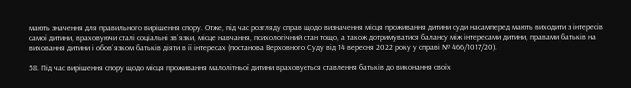мають значення для правильного вирішення спору. Отже, під час розгляду справ щодо визначення місця проживання дитини суди насамперед мають виходити з інтересів самої дитини, враховуючи сталі соціальні зв`язки, місце навчання, психологічний стан тощо, а також дотримуватися балансу між інтересами дитини, правами батьків на виховання дитини і обов`язком батьків діяти в її інтересах (постанова Верховного Суду від 14 вересня 2022 року у справі № 466/1017/20).

58. Під час вирішення спору щодо місця проживання малолітньої дитини враховується ставлення батьків до виконання своїх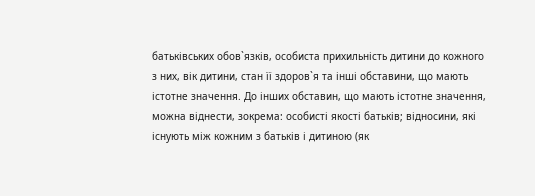батьківських обов`язків, особиста прихильність дитини до кожного з них, вік дитини, стан її здоров`я та інші обставини, що мають істотне значення. До інших обставин, що мають істотне значення, можна віднести, зокрема: особисті якості батьків; відносини, які існують між кожним з батьків і дитиною (як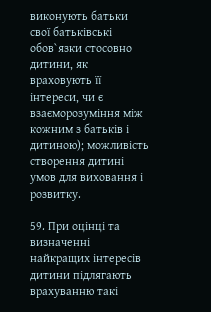виконують батьки свої батьківські обов`язки стосовно дитини, як враховують її інтереси, чи є взаєморозуміння між кожним з батьків і дитиною); можливість створення дитині умов для виховання і розвитку.

59. При оцінці та визначенні найкращих інтересів дитини підлягають врахуванню такі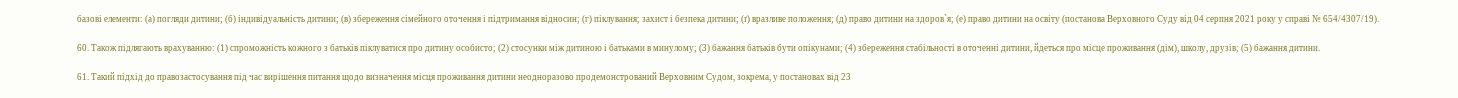базові елементи: (а) погляди дитини; (б) індивідуальність дитини; (в) збереження сімейного оточення і підтримання відносин; (г) піклування; захист і безпека дитини; (ґ) вразливе положення; (д) право дитини на здоров`я; (е) право дитини на освіту (постанова Верховного Суду від 04 серпня 2021 року у справі № 654/4307/19).

60. Також підлягають врахуванню: (1) спроможність кожного з батьків піклуватися про дитину особисто; (2) стосунки між дитиною і батьками в минулому; (3) бажання батьків бути опікунами; (4) збереження стабільності в оточенні дитини, йдеться про місце проживання (дім), школу, друзів; (5) бажання дитини.

61. Такий підхід до правозастосування під час вирішення питання щодо визначення місця проживання дитини неодноразово продемонстрований Верховним Судом, зокрема, у постановах від 23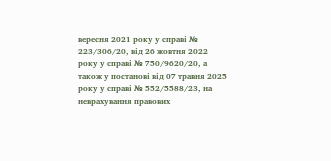вересня 2021 року у справі № 223/306/20, від 26 жовтня 2022 року у справі № 750/9620/20, а також у постанові від 07 травня 2025 року у справі № 552/5588/23, на неврахування правових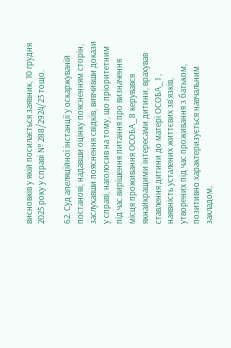висновків у якій посилається заявник, 10 грудня 2025 року у справі № 288/2924/23 тощо.

62. Суд апеляційної інстанції у оскаржуваній постанові, надавши оцінку поясненням сторін, заслухавши пояснення свідків, вивчивши докази у справі, наголосив на тому, що пріоритетним під час вирішення питання про визначення місця проживання ОСОБА_8 керувався якнайкращими інтересами дитини, врахував ставлення дитини до матері ОСОБА_1 , наявність усталених життєвих зв`язків, утворених під час проживання з батьком, позитивно характеризується навчальним закладом,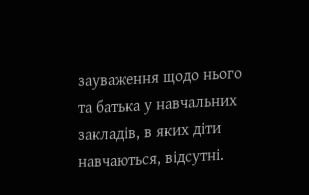зауваження щодо нього та батька у навчальних закладів, в яких діти навчаються, відсутні.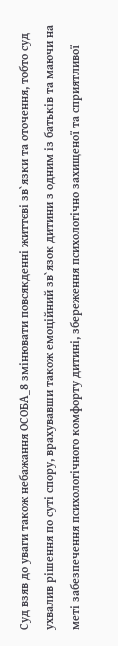Суд взяв до уваги також небажання ОСОБА_8 змінювати повсякденні життєві зв`язки та оточення, тобто суд ухвалив рішення по суті спору, врахувавши також емоційний зв`язок дитини з одним із батьків та маючи на меті забезпечення психологічного комфорту дитині, збереження психологічно захищеної та сприятливої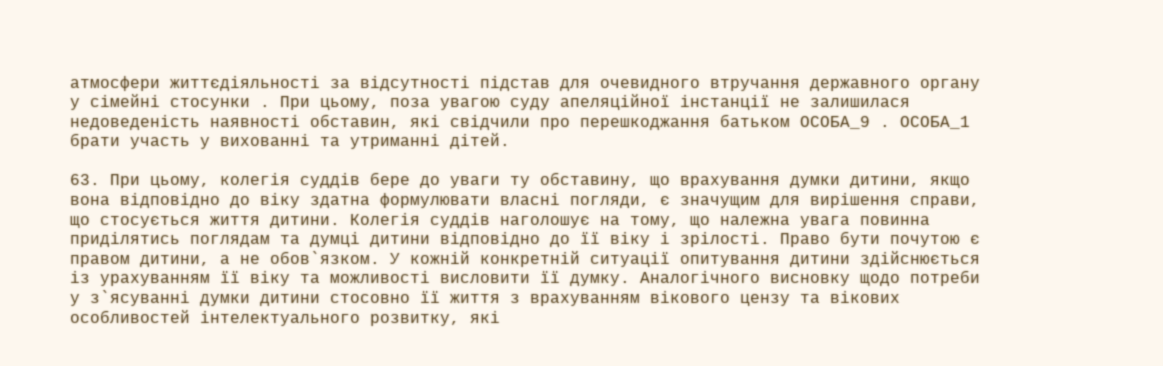атмосфери життєдіяльності за відсутності підстав для очевидного втручання державного органу у сімейні стосунки . При цьому, поза увагою суду апеляційної інстанції не залишилася недоведеність наявності обставин, які свідчили про перешкоджання батьком ОСОБА_9 . ОСОБА_1 брати участь у вихованні та утриманні дітей.

63. При цьому, колегія суддів бере до уваги ту обставину, що врахування думки дитини, якщо вона відповідно до віку здатна формулювати власні погляди, є значущим для вирішення справи, що стосується життя дитини. Колегія суддів наголошує на тому, що належна увага повинна приділятись поглядам та думці дитини відповідно до її віку і зрілості. Право бути почутою є правом дитини, а не обов`язком. У кожній конкретній ситуації опитування дитини здійснюється із урахуванням її віку та можливості висловити її думку. Аналогічного висновку щодо потреби у з`ясуванні думки дитини стосовно її життя з врахуванням вікового цензу та вікових особливостей інтелектуального розвитку, які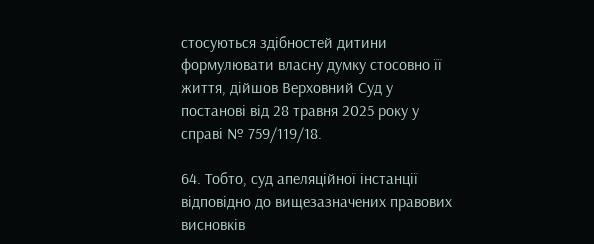стосуються здібностей дитини формулювати власну думку стосовно її життя, дійшов Верховний Суд у постанові від 28 травня 2025 року у справі № 759/119/18.

64. Тобто, суд апеляційної інстанції відповідно до вищезазначених правових висновків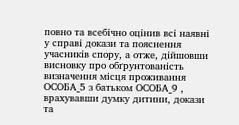повно та всебічно оцінив всі наявні у справі докази та пояснення учасників спору, а отже, дійшовши висновку про обґрунтованість визначення місця проживання ОСОБА_5 з батьком ОСОБА_9 , врахувавши думку дитини, докази та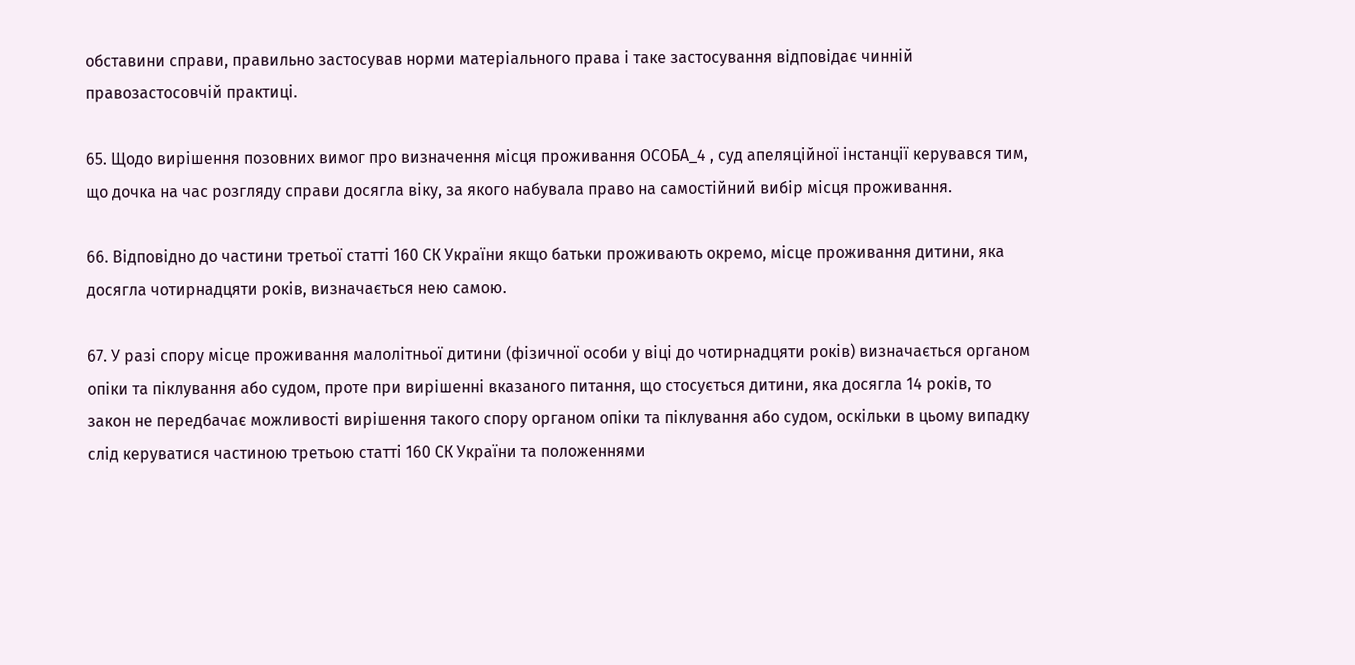обставини справи, правильно застосував норми матеріального права і таке застосування відповідає чинній правозастосовчій практиці.

65. Щодо вирішення позовних вимог про визначення місця проживання ОСОБА_4 , суд апеляційної інстанції керувався тим, що дочка на час розгляду справи досягла віку, за якого набувала право на самостійний вибір місця проживання.

66. Відповідно до частини третьої статті 160 СК України якщо батьки проживають окремо, місце проживання дитини, яка досягла чотирнадцяти років, визначається нею самою.

67. У разі спору місце проживання малолітньої дитини (фізичної особи у віці до чотирнадцяти років) визначається органом опіки та піклування або судом, проте при вирішенні вказаного питання, що стосується дитини, яка досягла 14 років, то закон не передбачає можливості вирішення такого спору органом опіки та піклування або судом, оскільки в цьому випадку слід керуватися частиною третьою статті 160 СК України та положеннями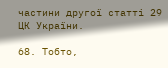частини другої статті 29 ЦК України.

68. Тобто,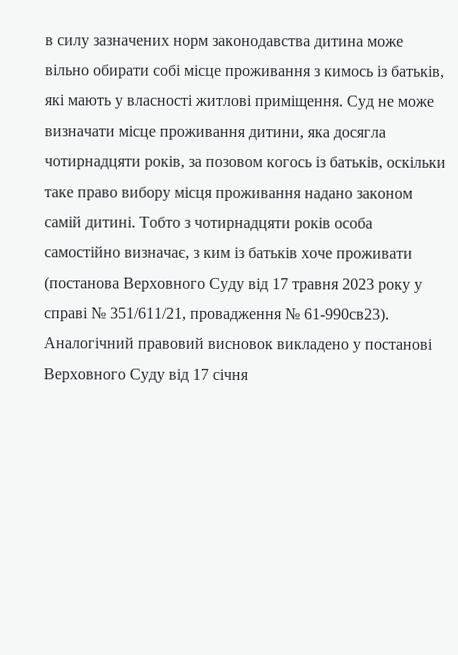в силу зазначених норм законодавства дитина може вільно обирати собі місце проживання з кимось із батьків, які мають у власності житлові приміщення. Суд не може визначати місце проживання дитини, яка досягла чотирнадцяти років, за позовом когось із батьків, оскільки таке право вибору місця проживання надано законом самій дитині. Тобто з чотирнадцяти років особа самостійно визначає, з ким із батьків хоче проживати (постанова Верховного Суду від 17 травня 2023 року у справі № 351/611/21, провадження № 61-990св23). Аналогічний правовий висновок викладено у постанові Верховного Суду від 17 січня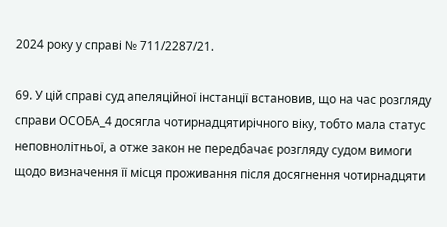2024 року у справі № 711/2287/21.

69. У цій справі суд апеляційної інстанції встановив, що на час розгляду справи ОСОБА_4 досягла чотирнадцятирічного віку, тобто мала статус неповнолітньої, а отже закон не передбачає розгляду судом вимоги щодо визначення її місця проживання після досягнення чотирнадцяти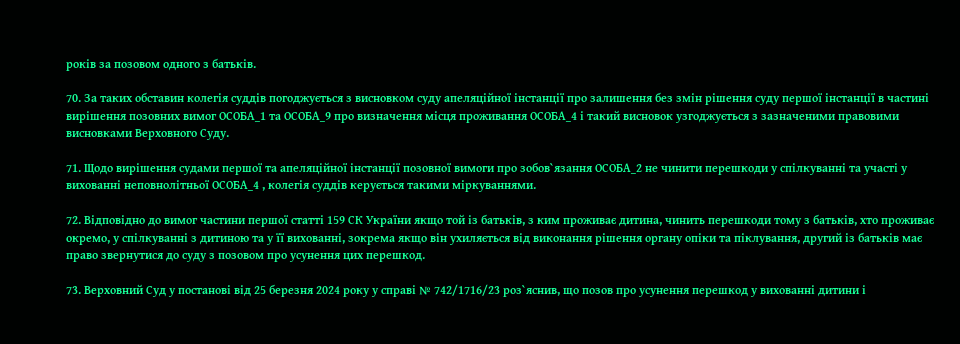років за позовом одного з батьків.

70. За таких обставин колегія суддів погоджується з висновком суду апеляційної інстанції про залишення без змін рішення суду першої інстанції в частині вирішення позовних вимог ОСОБА_1 та ОСОБА_9 про визначення місця проживання ОСОБА_4 і такий висновок узгоджується з зазначеними правовими висновками Верховного Суду.

71. Щодо вирішення судами першої та апеляційної інстанції позовної вимоги про зобов`язання ОСОБА_2 не чинити перешкоди у спілкуванні та участі у вихованні неповнолітньої ОСОБА_4 , колегія суддів керується такими міркуваннями.

72. Відповідно до вимог частини першої статті 159 СК України якщо той із батьків, з ким проживає дитина, чинить перешкоди тому з батьків, хто проживає окремо, у спілкуванні з дитиною та у її вихованні, зокрема якщо він ухиляється від виконання рішення органу опіки та піклування, другий із батьків має право звернутися до суду з позовом про усунення цих перешкод.

73. Верховний Суд у постанові від 25 березня 2024 року у справі № 742/1716/23 роз`яснив, що позов про усунення перешкод у вихованні дитини і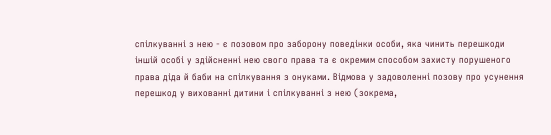спілкуванні з нею - є позовом про заборону поведінки особи, яка чинить перешкоди іншій особі у здійсненні нею свого права та є окремим способом захисту порушеного права діда й баби на спілкування з онуками. Відмова у задоволенні позову про усунення перешкод у вихованні дитини і спілкуванні з нею (зокрема,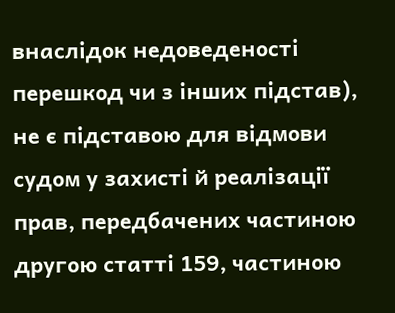внаслідок недоведеності перешкод чи з інших підстав), не є підставою для відмови судом у захисті й реалізації прав, передбачених частиною другою статті 159, частиною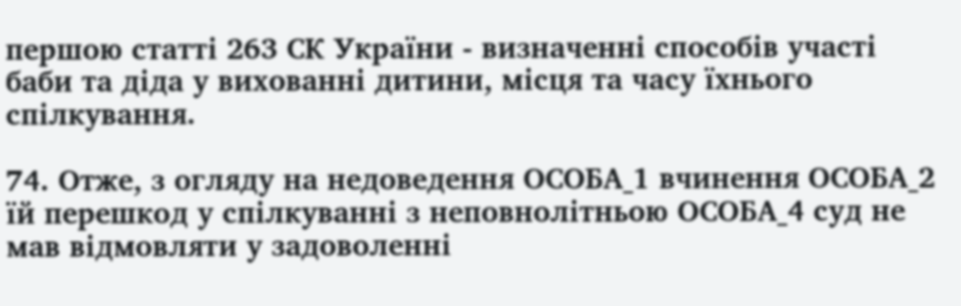першою статті 263 СК України - визначенні способів участі баби та діда у вихованні дитини, місця та часу їхнього спілкування.

74. Отже, з огляду на недоведення ОСОБА_1 вчинення ОСОБА_2 їй перешкод у спілкуванні з неповнолітньою ОСОБА_4 суд не мав відмовляти у задоволенні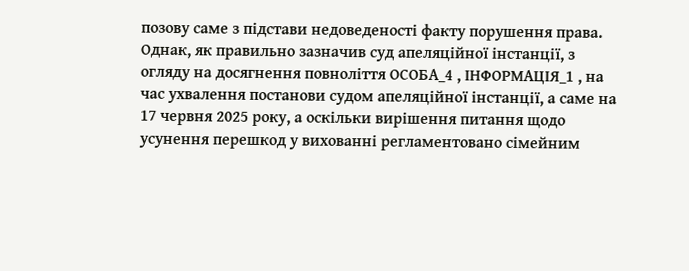позову саме з підстави недоведеності факту порушення права. Однак, як правильно зазначив суд апеляційної інстанції, з огляду на досягнення повноліття ОСОБА_4 , ІНФОРМАЦІЯ_1 , на час ухвалення постанови судом апеляційної інстанції, а саме на 17 червня 2025 року, а оскільки вирішення питання щодо усунення перешкод у вихованні регламентовано сімейним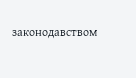законодавством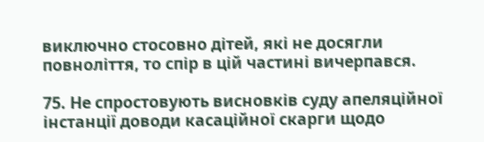виключно стосовно дітей, які не досягли повноліття, то спір в цій частині вичерпався.

75. Не спростовують висновків суду апеляційної інстанції доводи касаційної скарги щодо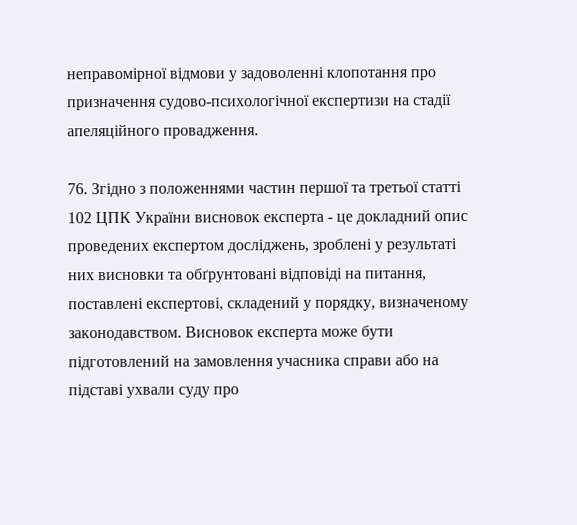неправомірної відмови у задоволенні клопотання про призначення судово-психологічної експертизи на стадії апеляційного провадження.

76. Згідно з положеннями частин першої та третьої статті 102 ЦПК України висновок експерта - це докладний опис проведених експертом досліджень, зроблені у результаті них висновки та обґрунтовані відповіді на питання, поставлені експертові, складений у порядку, визначеному законодавством. Висновок експерта може бути підготовлений на замовлення учасника справи або на підставі ухвали суду про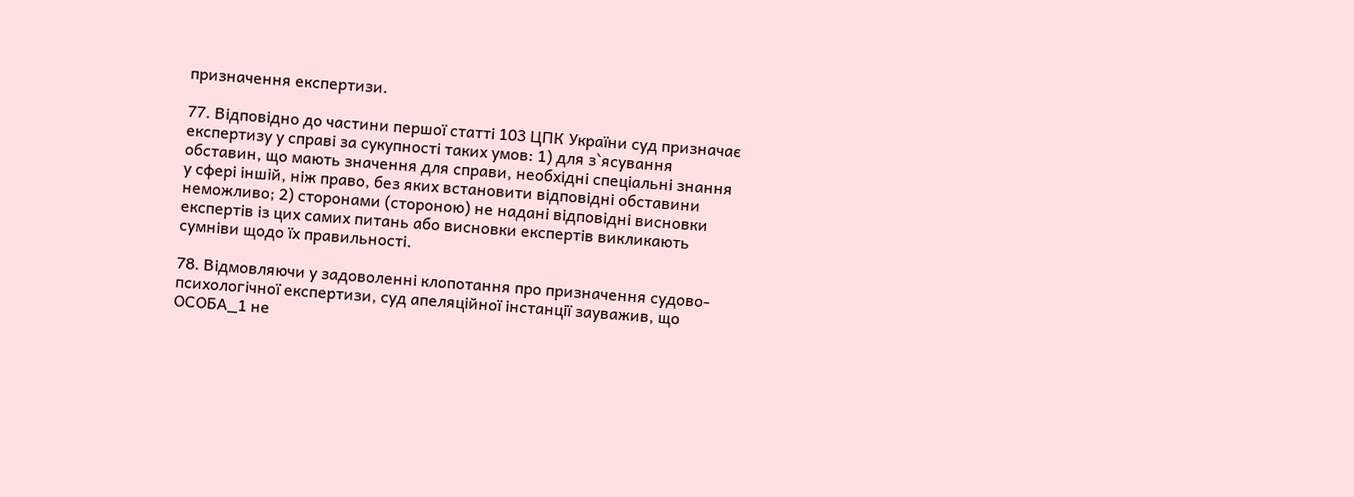призначення експертизи.

77. Відповідно до частини першої статті 103 ЦПК України суд призначає експертизу у справі за сукупності таких умов: 1) для з`ясування обставин, що мають значення для справи, необхідні спеціальні знання у сфері іншій, ніж право, без яких встановити відповідні обставини неможливо; 2) сторонами (стороною) не надані відповідні висновки експертів із цих самих питань або висновки експертів викликають сумніви щодо їх правильності.

78. Відмовляючи у задоволенні клопотання про призначення судово-психологічної експертизи, суд апеляційної інстанції зауважив, що ОСОБА_1 не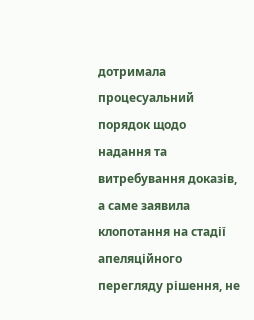дотримала процесуальний порядок щодо надання та витребування доказів, а саме заявила клопотання на стадії апеляційного перегляду рішення, не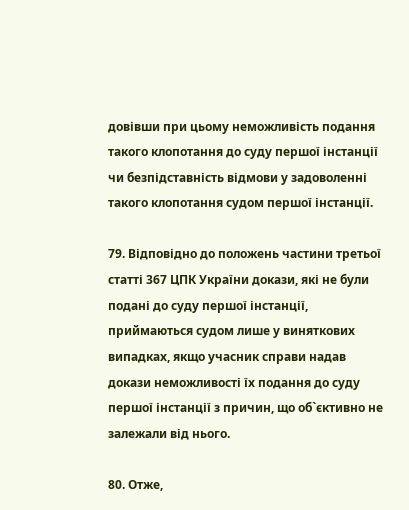довівши при цьому неможливість подання такого клопотання до суду першої інстанції чи безпідставність відмови у задоволенні такого клопотання судом першої інстанції.

79. Відповідно до положень частини третьої статті 367 ЦПК України докази, які не були подані до суду першої інстанції, приймаються судом лише у виняткових випадках, якщо учасник справи надав докази неможливості їх подання до суду першої інстанції з причин, що об`єктивно не залежали від нього.

80. Отже,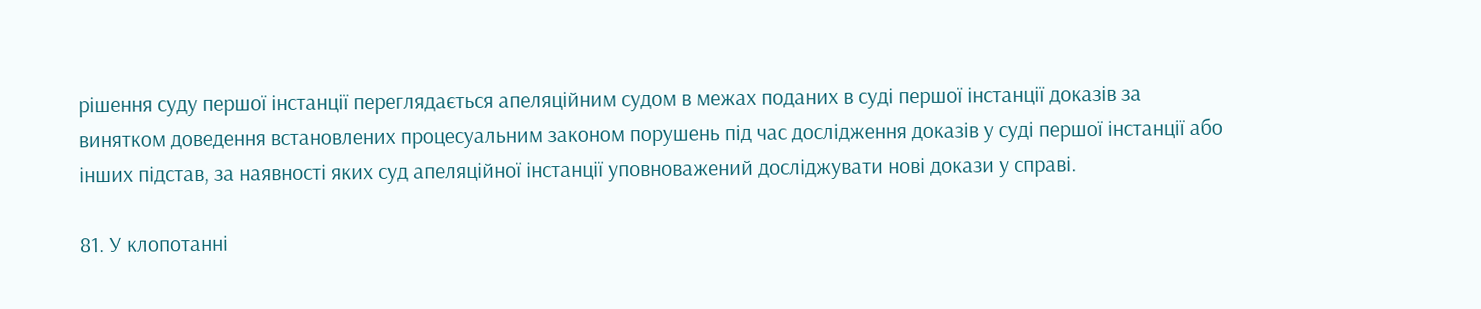рішення суду першої інстанції переглядається апеляційним судом в межах поданих в суді першої інстанції доказів за винятком доведення встановлених процесуальним законом порушень під час дослідження доказів у суді першої інстанції або інших підстав, за наявності яких суд апеляційної інстанції уповноважений досліджувати нові докази у справі.

81. У клопотанні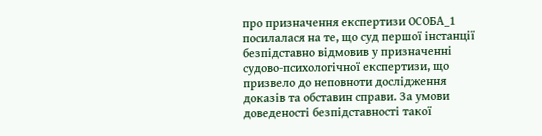про призначення експертизи ОСОБА_1 посилалася на те, що суд першої інстанції безпідставно відмовив у призначенні судово-психологічної експертизи, що призвело до неповноти дослідження доказів та обставин справи. За умови доведеності безпідставності такої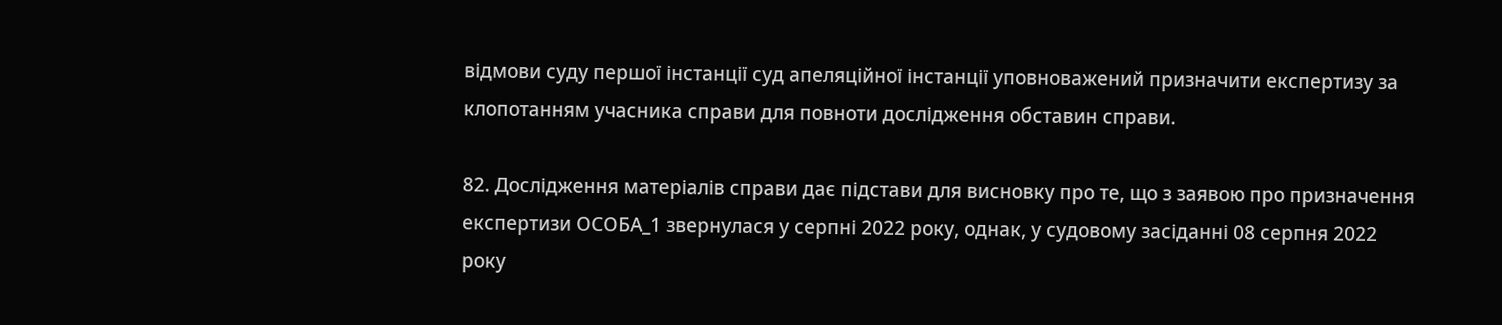відмови суду першої інстанції суд апеляційної інстанції уповноважений призначити експертизу за клопотанням учасника справи для повноти дослідження обставин справи.

82. Дослідження матеріалів справи дає підстави для висновку про те, що з заявою про призначення експертизи ОСОБА_1 звернулася у серпні 2022 року, однак, у судовому засіданні 08 серпня 2022 року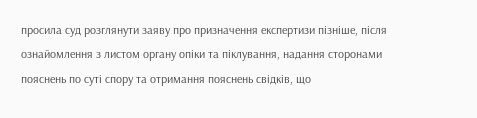просила суд розглянути заяву про призначення експертизи пізніше, після ознайомлення з листом органу опіки та піклування, надання сторонами пояснень по суті спору та отримання пояснень свідків, що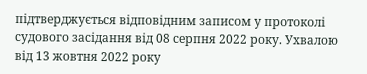підтверджується відповідним записом у протоколі судового засідання від 08 серпня 2022 року. Ухвалою від 13 жовтня 2022 року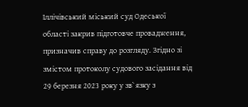Іллічівський міський суд Одеської області закрив підготовче провадження, призначив справу до розгляду. Згідно зі змістом протоколу судового засідання від 29 березня 2023 року у зв`язку з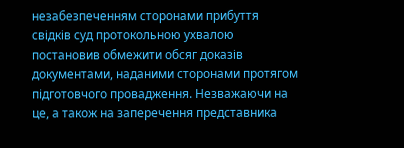незабезпеченням сторонами прибуття свідків суд протокольною ухвалою постановив обмежити обсяг доказів документами, наданими сторонами протягом підготовчого провадження. Незважаючи на це, а також на заперечення представника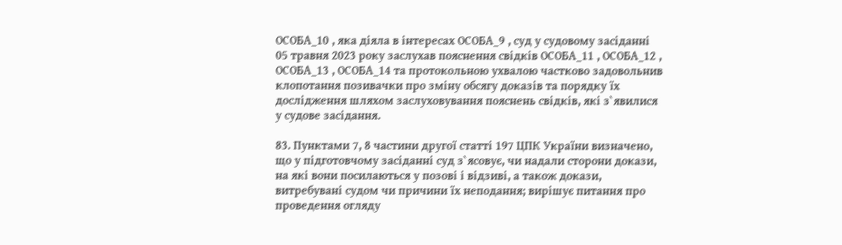ОСОБА_10 , яка діяла в інтересах ОСОБА_9 , суд у судовому засіданні 05 травня 2023 року заслухав пояснення свідків ОСОБА_11 , ОСОБА_12 , ОСОБА_13 , ОСОБА_14 та протокольною ухвалою частково задовольнив клопотання позивачки про зміну обсягу доказів та порядку їх дослідження шляхом заслуховування пояснень свідків, які з`явилися у судове засідання.

83. Пунктами 7, 8 частини другої статті 197 ЦПК України визначено, що у підготовчому засіданні суд з`ясовує, чи надали сторони докази, на які вони посилаються у позові і відзиві, а також докази, витребувані судом чи причини їх неподання; вирішує питання про проведення огляду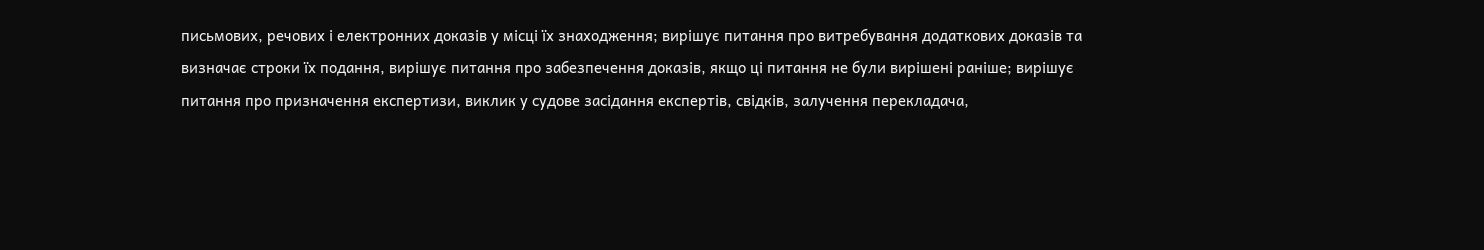письмових, речових і електронних доказів у місці їх знаходження; вирішує питання про витребування додаткових доказів та визначає строки їх подання, вирішує питання про забезпечення доказів, якщо ці питання не були вирішені раніше; вирішує питання про призначення експертизи, виклик у судове засідання експертів, свідків, залучення перекладача,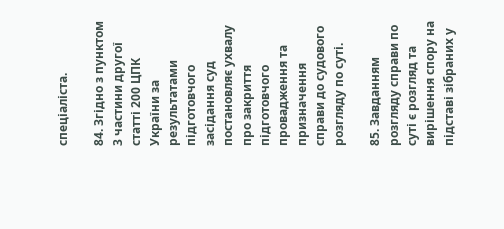спеціаліста.

84. Згідно з пунктом 3 частини другої статті 200 ЦПК України за результатами підготовчого засідання суд постановляє ухвалу про закриття підготовчого провадження та призначення справи до судового розгляду по суті.

85. Завданням розгляду справи по суті є розгляд та вирішення спору на підставі зібраних у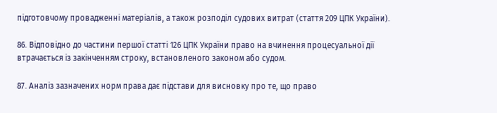підготовчому провадженні матеріалів, а також розподіл судових витрат (стаття 209 ЦПК України).

86. Відповідно до частини першої статті 126 ЦПК України право на вчинення процесуальної дії втрачається із закінченням строку, встановленого законом або судом.

87. Аналіз зазначених норм права дає підстави для висновку про те, що право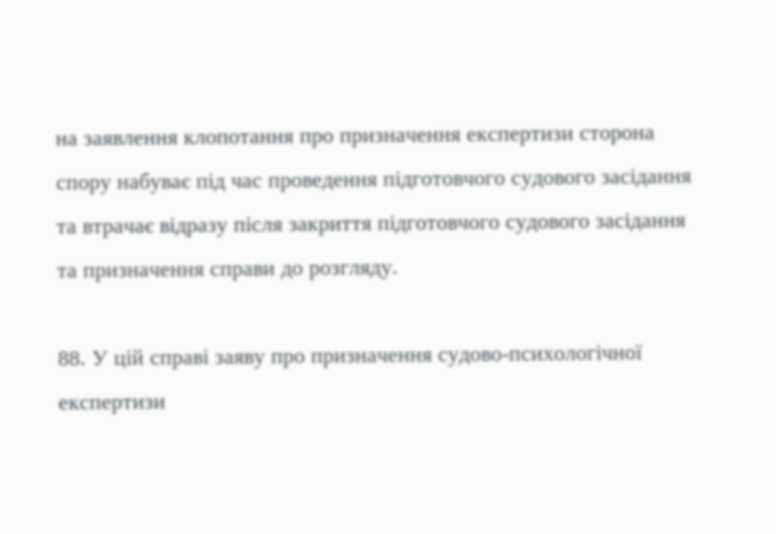на заявлення клопотання про призначення експертизи сторона спору набуває під час проведення підготовчого судового засідання та втрачає відразу після закриття підготовчого судового засідання та призначення справи до розгляду.

88. У цій справі заяву про призначення судово-психологічної експертизи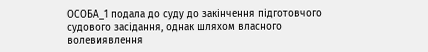ОСОБА_1 подала до суду до закінчення підготовчого судового засідання, однак шляхом власного волевиявлення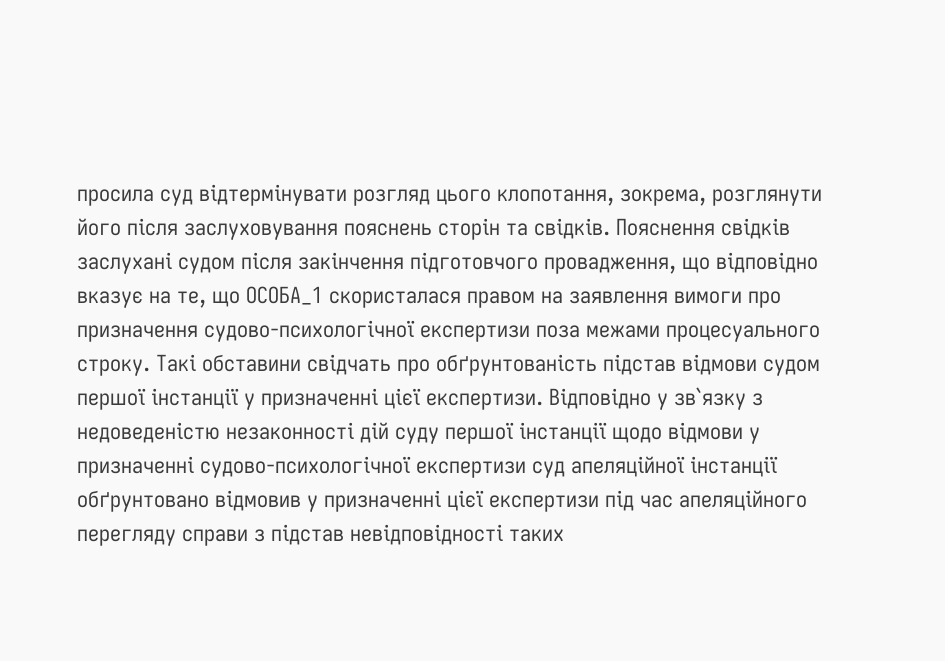просила суд відтермінувати розгляд цього клопотання, зокрема, розглянути його після заслуховування пояснень сторін та свідків. Пояснення свідків заслухані судом після закінчення підготовчого провадження, що відповідно вказує на те, що ОСОБА_1 скористалася правом на заявлення вимоги про призначення судово-психологічної експертизи поза межами процесуального строку. Такі обставини свідчать про обґрунтованість підстав відмови судом першої інстанції у призначенні цієї експертизи. Відповідно у зв`язку з недоведеністю незаконності дій суду першої інстанції щодо відмови у призначенні судово-психологічної експертизи суд апеляційної інстанції обґрунтовано відмовив у призначенні цієї експертизи під час апеляційного перегляду справи з підстав невідповідності таких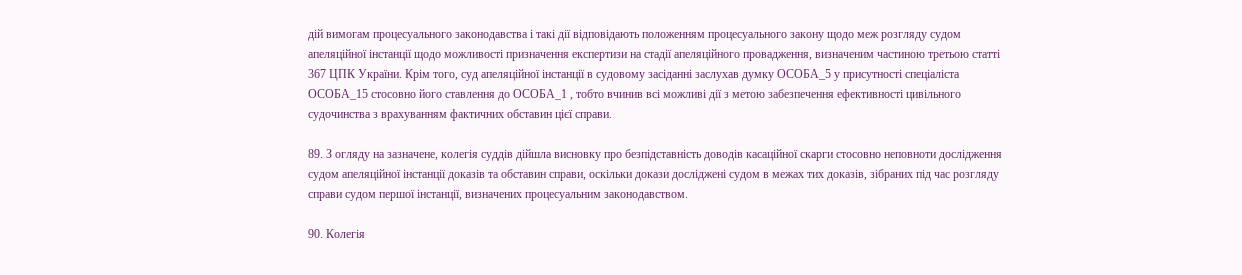дій вимогам процесуального законодавства і такі дії відповідають положенням процесуального закону щодо меж розгляду судом апеляційної інстанції щодо можливості призначення експертизи на стадії апеляційного провадження, визначеним частиною третьою статті 367 ЦПК України. Крім того, суд апеляційної інстанції в судовому засіданні заслухав думку ОСОБА_5 у присутності спеціаліста ОСОБА_15 стосовно його ставлення до ОСОБА_1 , тобто вчинив всі можливі дії з метою забезпечення ефективності цивільного судочинства з врахуванням фактичних обставин цієї справи.

89. З огляду на зазначене, колегія суддів дійшла висновку про безпідставність доводів касаційної скарги стосовно неповноти дослідження судом апеляційної інстанції доказів та обставин справи, оскільки докази досліджені судом в межах тих доказів, зібраних під час розгляду справи судом першої інстанції, визначених процесуальним законодавством.

90. Колегія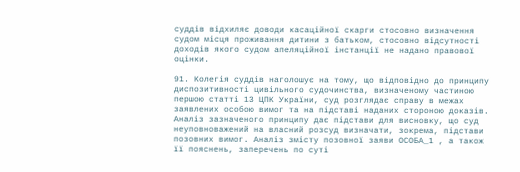суддів відхиляє доводи касаційної скарги стосовно визначення судом місця проживання дитини з батьком, стосовно відсутності доходів якого судом апеляційної інстанції не надано правової оцінки.

91. Колегія суддів наголошує на тому, що відповідно до принципу диспозитивності цивільного судочинства, визначеному частиною першою статті 13 ЦПК України, суд розглядає справу в межах заявлених особою вимог та на підставі наданих стороною доказів. Аналіз зазначеного принципу дає підстави для висновку, що суд неуповноважений на власний розсуд визначати, зокрема, підстави позовних вимог. Аналіз змісту позовної заяви ОСОБА_1 , а також її пояснень, заперечень по суті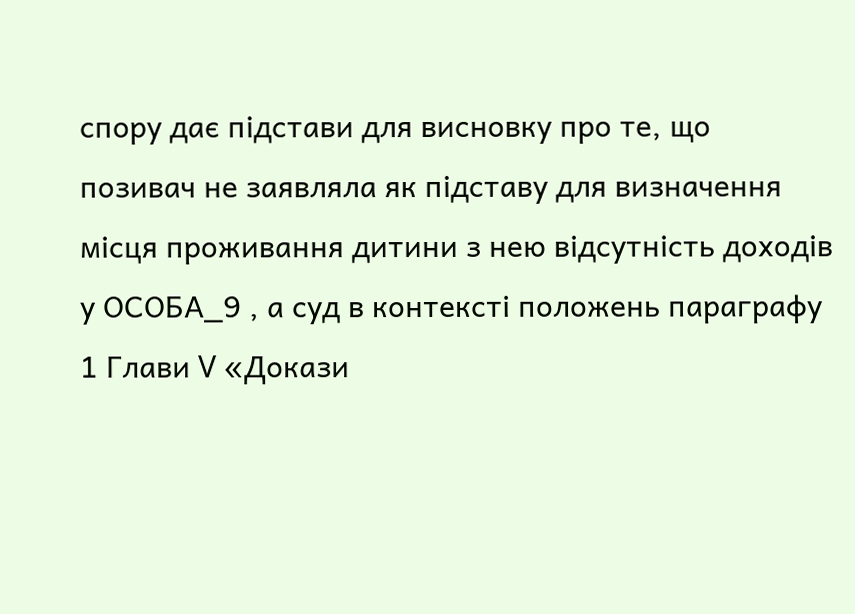спору дає підстави для висновку про те, що позивач не заявляла як підставу для визначення місця проживання дитини з нею відсутність доходів у ОСОБА_9 , а суд в контексті положень параграфу 1 Глави V «Докази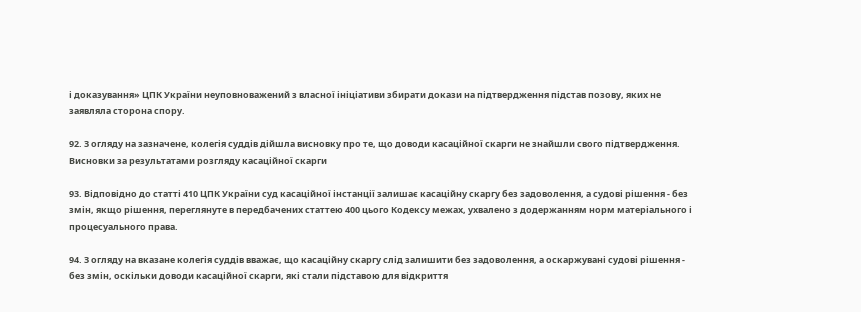і доказування» ЦПК України неуповноважений з власної ініціативи збирати докази на підтвердження підстав позову, яких не заявляла сторона спору.

92. З огляду на зазначене, колегія суддів дійшла висновку про те, що доводи касаційної скарги не знайшли свого підтвердження. Висновки за результатами розгляду касаційної скарги

93. Відповідно до статті 410 ЦПК України суд касаційної інстанції залишає касаційну скаргу без задоволення, а судові рішення - без змін, якщо рішення, переглянуте в передбачених статтею 400 цього Кодексу межах, ухвалено з додержанням норм матеріального і процесуального права.

94. З огляду на вказане колегія суддів вважає, що касаційну скаргу слід залишити без задоволення, а оскаржувані судові рішення - без змін, оскільки доводи касаційної скарги, які стали підставою для відкриття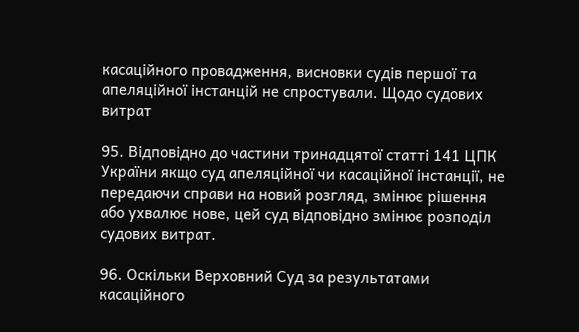касаційного провадження, висновки судів першої та апеляційної інстанцій не спростували. Щодо судових витрат

95. Відповідно до частини тринадцятої статті 141 ЦПК України якщо суд апеляційної чи касаційної інстанції, не передаючи справи на новий розгляд, змінює рішення або ухвалює нове, цей суд відповідно змінює розподіл судових витрат.

96. Оскільки Верховний Суд за результатами касаційного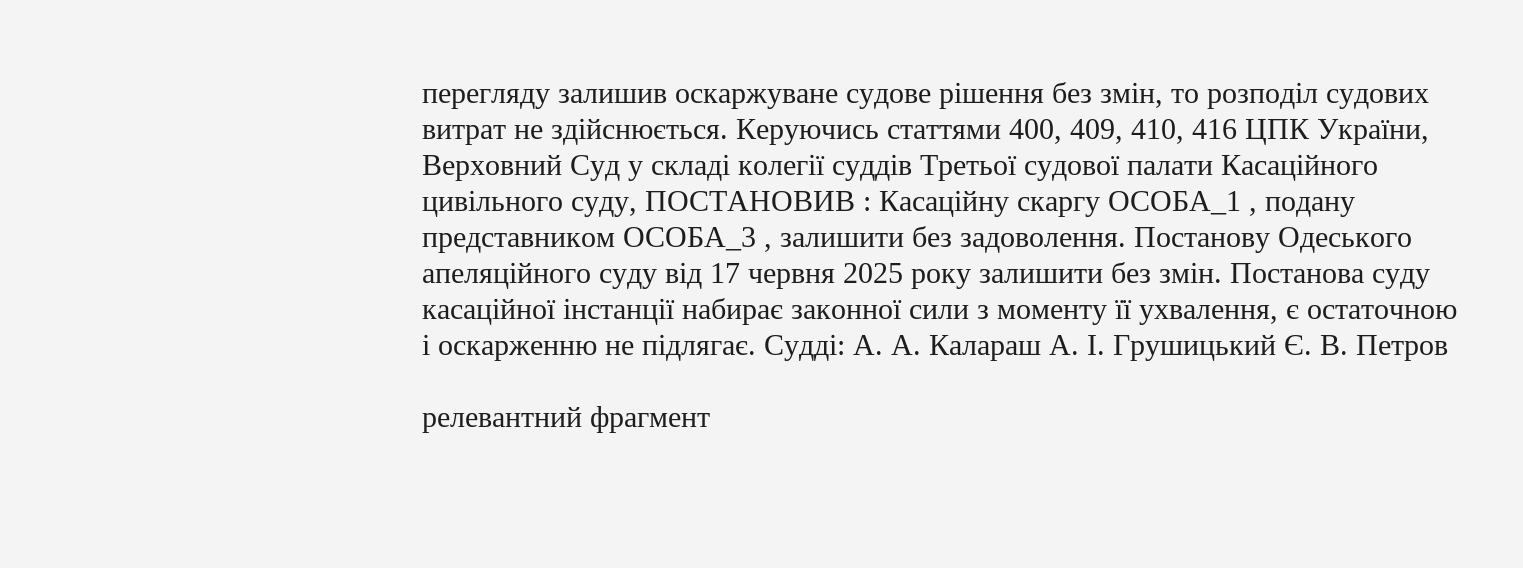перегляду залишив оскаржуване судове рішення без змін, то розподіл судових витрат не здійснюється. Керуючись статтями 400, 409, 410, 416 ЦПК України, Верховний Суд у складі колегії суддів Третьої судової палати Касаційного цивільного суду, ПОСТАНОВИВ : Касаційну скаргу ОСОБА_1 , подану представником ОСОБА_3 , залишити без задоволення. Постанову Одеського апеляційного суду від 17 червня 2025 року залишити без змін. Постанова суду касаційної інстанції набирає законної сили з моменту її ухвалення, є остаточною і оскарженню не підлягає. Судді: А. А. Калараш А. І. Грушицький Є. В. Петров

релевантний фрагмент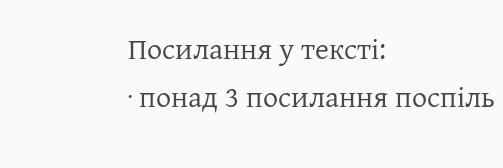Посилання у тексті:
· понад 3 посилання поспіль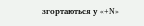згортаються у «+N»